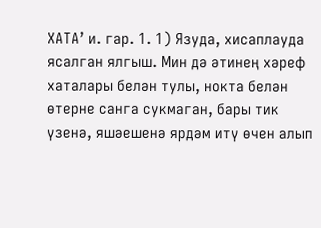ХАТА’ и. гар. 1. 1) Язуда, хисаплауда ясалган ялгыш. Мин дә әтинең хәреф хаталары белән тулы, нокта белән өтерне санга сукмаган, бары тик үзенә, яшәешенә ярдәм итү өчен алып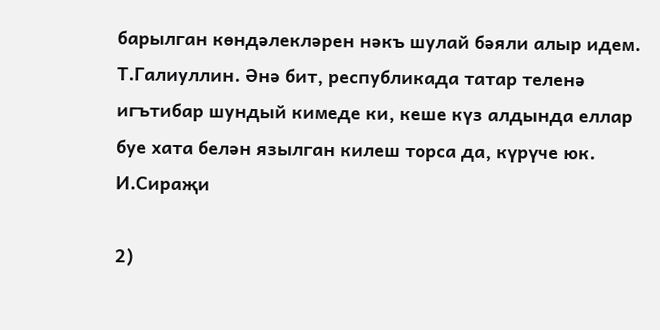барылган көндәлекләрен нәкъ шулай бәяли алыр идем. Т.Галиуллин. Әнә бит, республикада татар теленә игътибар шундый кимеде ки, кеше күз алдында еллар буе хата белән язылган килеш торса да, күрүче юк. И.Сираҗи

2)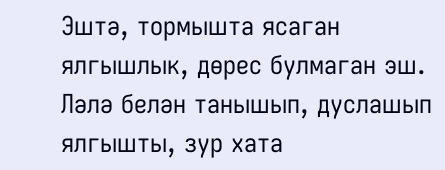Эштә, тормышта ясаган ялгышлык, дөрес булмаган эш. Ләлә белән танышып, дуслашып ялгышты, зур хата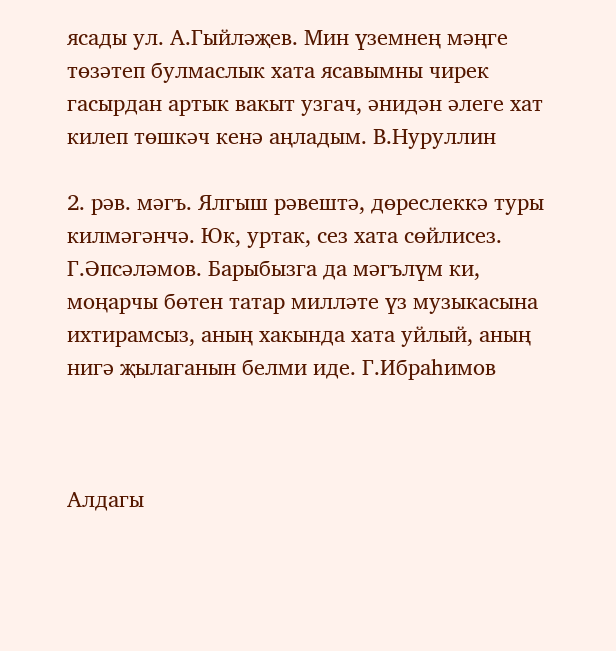ясады ул. А.Гыйләҗев. Мин үземнең мәңге төзәтеп булмаслык хата ясавымны чирек гасырдан артык вакыт узгач, әнидән әлеге хат килеп төшкәч кенә аңладым. В.Нуруллин

2. рәв. мәгъ. Ялгыш рәвештә, дөреслеккә туры килмәгәнчә. Юк, уртак, сез хата сөйлисез. Г.Әпсәләмов. Барыбызга да мәгълүм ки, моңарчы бөтен татар милләте үз музыкасына ихтирамсыз, аның хакында хата уйлый, аның нигә җылаганын белми иде. Г.Ибраһимов



Алдагы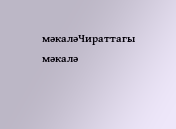мәкаләЧираттагы мәкалә